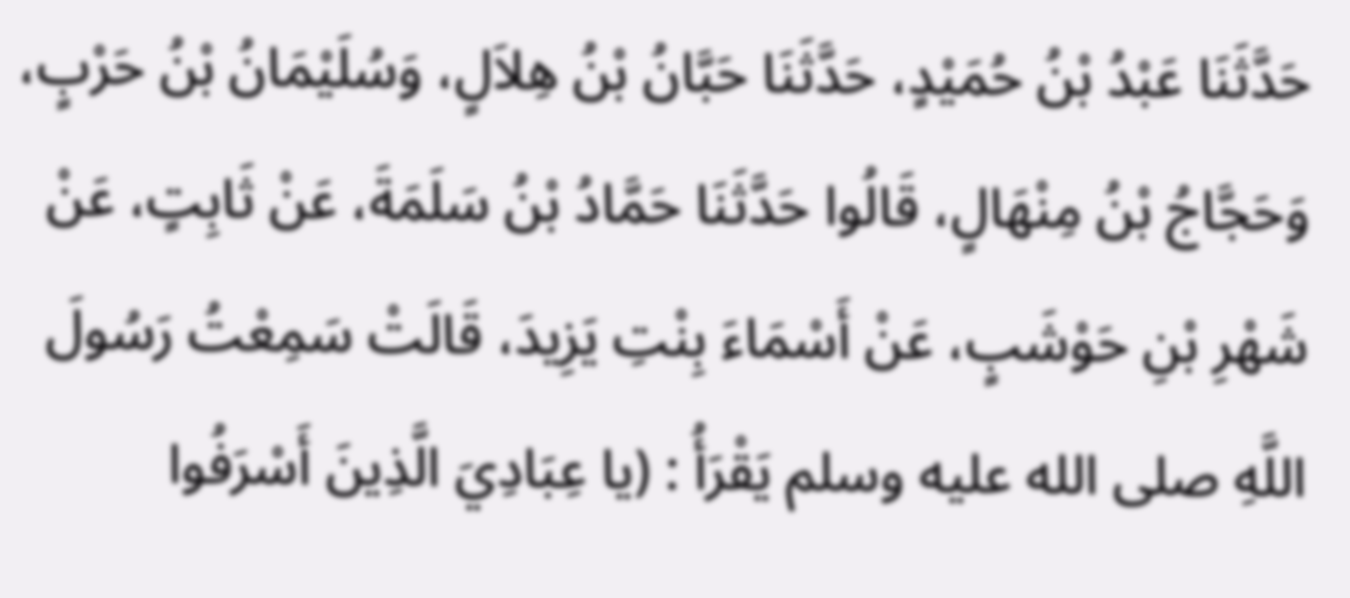حَدَّثَنَا عَبْدُ بْنُ حُمَيْدٍ، حَدَّثَنَا حَبَّانُ بْنُ هِلاَلٍ، وَسُلَيْمَانُ بْنُ حَرْبٍ، وَحَجَّاجُ بْنُ مِنْهَالٍ، قَالُوا حَدَّثَنَا حَمَّادُ بْنُ سَلَمَةَ، عَنْ ثَابِتٍ، عَنْ شَهْرِ بْنِ حَوْشَبٍ، عَنْ أَسْمَاءَ بِنْتِ يَزِيدَ، قَالَتْ سَمِعْتُ رَسُولَ اللَّهِ صلى الله عليه وسلم يَقْرَأُ : (يا عِبَادِيَ الَّذِينَ أَسْرَفُوا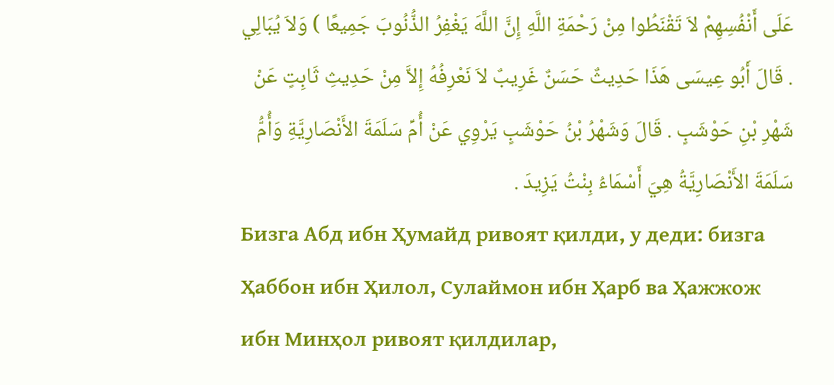عَلَى أَنْفُسِهِمْ لاَ تَقْنَطُوا مِنْ رَحْمَةِ اللَّهِ إِنَّ اللَّهَ يَغْفِرُ الذُّنُوبَ جَمِيعًا ) وَلاَ يُبَالِي . قَالَ أَبُو عِيسَى هَذَا حَدِيثٌ حَسَنٌ غَرِيبٌ لاَ نَعْرِفُهُ إِلاَّ مِنْ حَدِيثِ ثَابِتٍ عَنْ شَهْرِ بْنِ حَوْشَبٍ . قَالَ وَشَهْرُ بْنُ حَوْشَبٍ يَرْوِي عَنْ أُمِّ سَلَمَةَ الأَنْصَارِيَّةِ وَأُمُّ سَلَمَةَ الأَنْصَارِيَّةُ هِيَ أَسْمَاءُ بِنْتُ يَزِيدَ .
Бизга Абд ибн Ҳумайд ривоят қилди, у деди: бизга Ҳаббон ибн Ҳилол, Сулаймон ибн Ҳарб ва Ҳажжож ибн Минҳол ривоят қилдилар,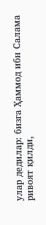улар дедилар: бизга Ҳаммод ибн Салама ривоят қилди,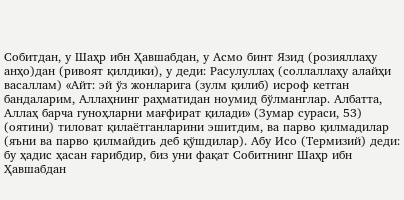Собитдан, у Шаҳр ибн Ҳавшабдан, у Асмо бинт Язид (розияллаҳу анҳо)дан (ривоят қилдики), у деди: Расулуллаҳ (соллаллаҳу алайҳи васаллам) «Айт: эй ўз жонларига (зулм қилиб) исроф кетган бандаларим, Аллаҳнинг раҳматидан ноумид бўлманглар. Албатта, Аллаҳ барча гуноҳларни мағфират қилади» (Зумар сураси, 53) (оятини) тиловат қилаётганларини эшитдим, ва парво қилмадилар (яъни ва парво қилмайдиъ деб қўшдилар). Абу Исо (Термизий) деди: бу ҳадис ҳасан ғарибдир, биз уни фақат Собитнинг Шаҳр ибн Ҳавшабдан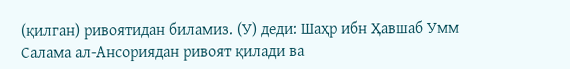(қилган) ривоятидан биламиз. (У) деди: Шаҳр ибн Ҳавшаб Умм Салама ал-Ансориядан ривоят қилади ва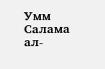Умм Салама ал-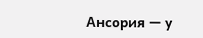Ансория — у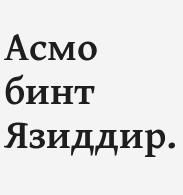Асмо бинт Язиддир.